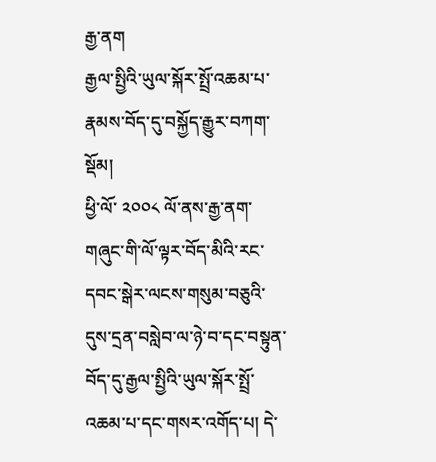རྒྱ་ནག
རྒྱལ་སྤྱིའི་ཡུལ་སྐོར་སྤྲོ་འཆམ་པ་རྣམས་བོད་དུ་བསྐྱོད་རྒྱུར་བཀག་སྡོམ།
ཕྱི་ལོ་ ༢༠༠༨ ལོ་ནས་རྒྱ་ནག་གཞུང་གི་ལོ་ལྟར་བོད་མིའི་རང་དབང་སྒེར་ལངས་གསུམ་བཅུའི་དུས་དྲན་བསླེབ་ལ་ཉེ་བ་དང་བསྟུན་བོད་དུ་རྒྱལ་སྤྱིའི་ཡུལ་སྐོར་སྤྲོ་འཆམ་པ་དང་གསར་འགོད་པ། དེ་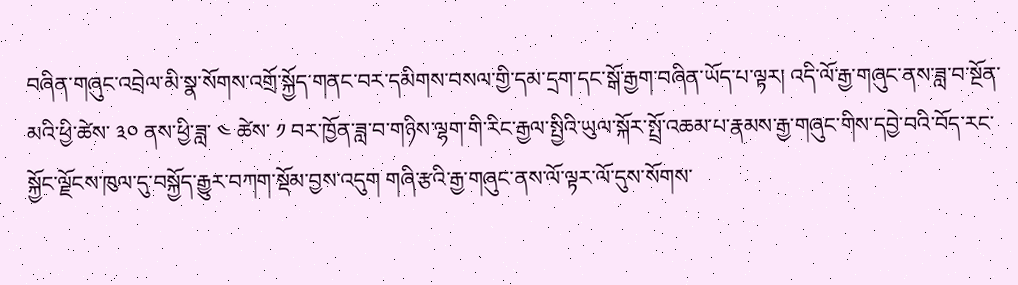བཞིན་གཞུང་འབྲེལ་མི་སྣ་སོགས་འགྲོ་སྐྱོད་གནང་བར་དམིགས་བསལ་གྱི་དམ་དྲག་དང་སྒོ་རྒྱག་བཞིན་ཡོད་པ་ལྟར། འདི་ལོ་རྒྱ་གཞུང་ནས་ཟླ་བ་སྔོན་མའི་ཕྱི་ཚེས་ ༣༠ ནས་ཕྱི་ཟླ་ ༤ ཚེས་ ༡ བར་ཁྱོན་ཟླ་བ་གཉིས་ལྷག་གི་རིང་རྒྱལ་སྤྱིའི་ཡུལ་སྐོར་སྤྲོ་འཆམ་པ་རྣམས་རྒྱ་གཞུང་གིས་དབྱེ་བའི་བོད་རང་སྐྱོང་ལྗོངས་ཁུལ་དུ་བསྐྱོད་རྒྱུར་བཀག་སྡོམ་བྱས་འདུག གཞི་རྩའི་རྒྱ་གཞུང་ནས་ལོ་ལྟར་ལོ་དུས་སོགས་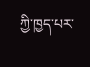ཀྱི་ཁྱད་པར་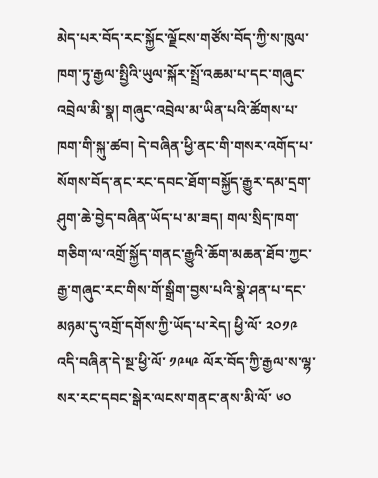མེད་པར་བོད་རང་སྐྱོང་ལྗོངས་གཙོས་བོད་ཀྱི་ས་ཁུལ་ཁག་ཏུ་རྒྱལ་སྤྱིའི་ཡུལ་སྐོར་སྤྲོ་འཆམ་པ་དང་གཞུང་འབྲེལ་མི་སྣ། གཞུང་འབྲེལ་མ་ཡིན་པའི་ཚོགས་པ་ཁག་གི་སྐུ་ཚབ། དེ་བཞིན་ཕྱི་ནང་གི་གསར་འགོད་པ་སོགས་བོད་ནང་རང་དབང་ཐོག་བསྐྱོད་རྒྱུར་དམ་དྲག་ཤུག་ཆེ་བྱེད་བཞིན་ཡོད་པ་མ་ཟད། གལ་སྲིད་ཁག་གཅིག་ལ་འགྲོ་སྐྱོད་གནང་རྒྱུའི་ཆོག་མཆན་ཐོབ་ཀྱང་རྒྱ་གཞུང་རང་གིས་གོ་སྒྲིག་བྱས་པའི་སྣེ་ཤན་པ་དང་མཉམ་དུ་འགྲོ་དགོས་ཀྱི་ཡོད་པ་རེད། ཕྱི་ལོ་ ༢༠༡༩ འདི་བཞིན་དེ་སྔ་ཕྱི་ལོ་ ༡༩༥༩ ལོར་བོད་ཀྱི་རྒྱལ་ས་ལྷ་སར་རང་དབང་སྒེར་ལངས་གནང་ནས་མི་ལོ་ ༦༠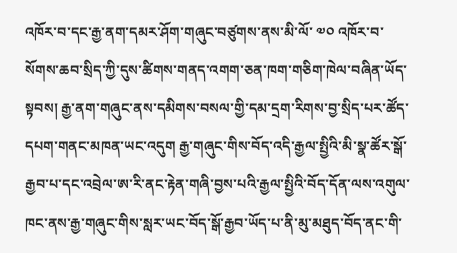འཁོར་བ་དང་རྒྱ་ནག་དམར་ཤོག་གཞུང་བཙུགས་ནས་མི་ལོ་ ༧༠ འཁོར་བ་སོགས་ཆབ་སྲིད་ཀྱི་དུས་ཚིགས་གནད་འགག་ཅན་ཁག་གཅིག་ཁེལ་བཞིན་ཡོད་སྟབས། རྒྱ་ནག་གཞུང་ནས་དམིགས་བསལ་གྱི་དམ་དྲག་རིགས་བྱ་སྲིད་པར་ཚོད་དཔག་གནང་མཁན་ཡང་འདུག རྒྱ་གཞུང་གིས་བོད་འདི་རྒྱལ་སྤྱིའི་མི་སྣ་ཚོར་སྒོ་རྒྱབ་པ་དང་འབྲེལ་ཨ་རི་ནང་རྟེན་གཞི་བྱས་པའི་རྒྱལ་སྤྱིའི་བོད་དོན་ལས་འགུལ་ཁང་ནས་རྒྱ་གཞུང་གིས་སླར་ཡང་བོད་སྒོ་རྒྱབ་ཡོད་པ་ནི་མུ་མཐུད་བོད་ནང་གི་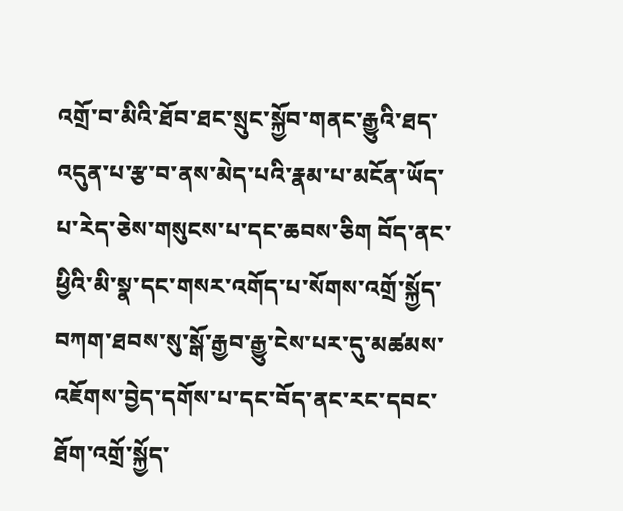འགྲོ་བ་མིའི་ཐོབ་ཐང་སྲུང་སྐྱོབ་གནང་རྒྱུའི་ཐད་འདུན་པ་རྩ་བ་ནས་མེད་པའི་རྣམ་པ་མངོན་ཡོད་པ་རེད་ཅེས་གསུངས་པ་དང་ཆབས་ཅིག བོད་ནང་ཕྱིའི་མི་སྣ་དང་གསར་འགོད་པ་སོགས་འགྲོ་སྐྱོད་བཀག་ཐབས་སུ་སྒོ་རྒྱབ་རྒྱུ་ངེས་པར་དུ་མཚམས་འཇོགས་བྱེད་དགོས་པ་དང་བོད་ནང་རང་དབང་ཐོག་འགྲོ་སྐྱོད་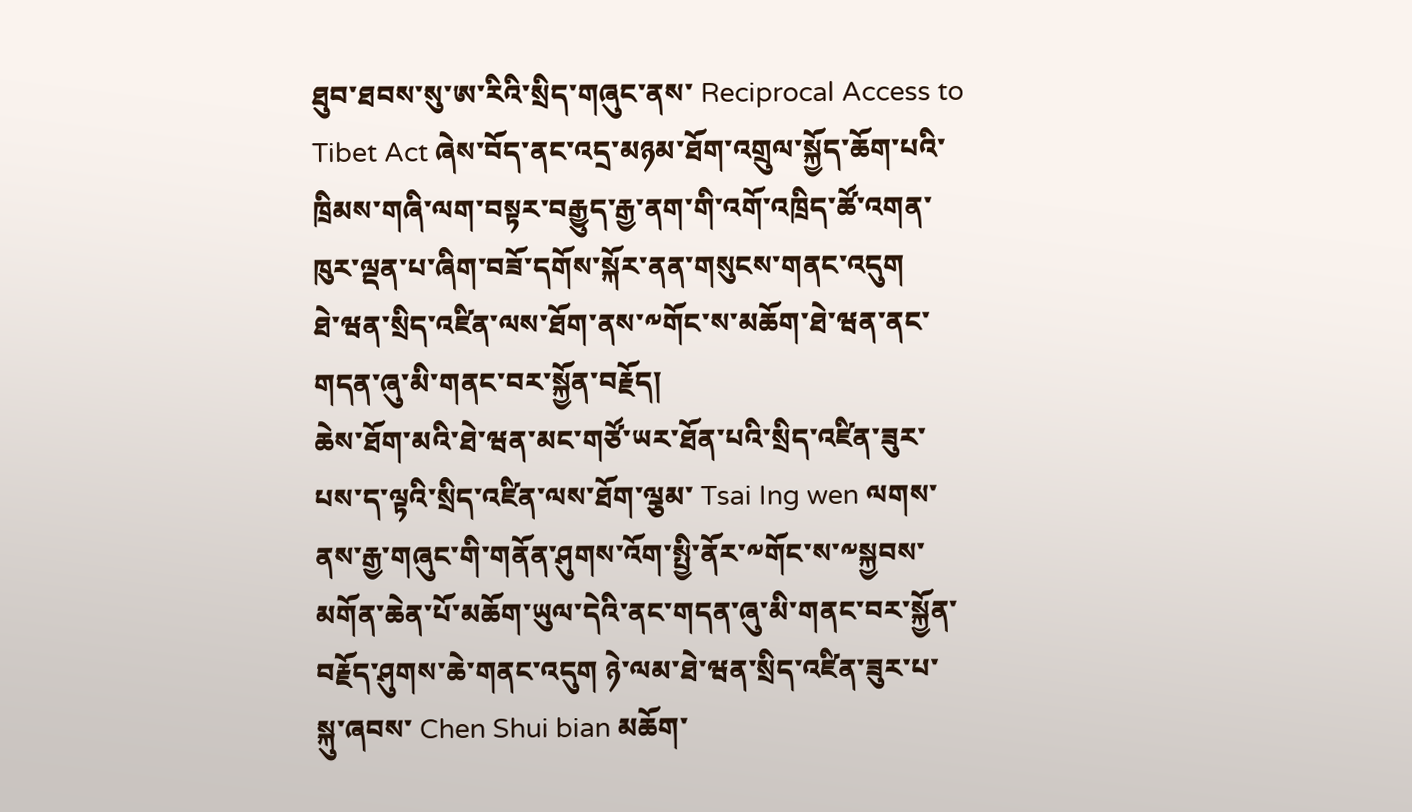ཐུབ་ཐབས་སུ་ཨ་རིའི་སྲིད་གཞུང་ནས་ Reciprocal Access to Tibet Act ཞེས་བོད་ནང་འདྲ་མཉམ་ཐོག་འགྲུལ་སྐྱོད་ཆོག་པའི་ཁྲིམས་གཞི་ལག་བསྟར་བརྒྱུད་རྒྱ་ནག་གི་འགོ་འཁྲིད་ཚོ་འགན་ཁུར་ལྡན་པ་ཞིག་བཟོ་དགོས་སྐོར་ནན་གསུངས་གནང་འདུག
ཐེ་ཝན་སྲིད་འཛིན་ལས་ཐོག་ནས་༸གོང་ས་མཆོག་ཐེ་ཝན་ནང་གདན་ཞུ་མི་གནང་བར་སྐྱོན་བརྗོད།
ཆེས་ཐོག་མའི་ཐེ་ཝན་མང་གཙོ་ཡར་ཐོན་པའི་སྲིད་འཛིན་ཟུར་པས་ད་ལྟའི་སྲིད་འཛིན་ལས་ཐོག་ལྕམ་ Tsai Ing wen ལགས་ནས་རྒྱ་གཞུང་གི་གནོན་ཤུགས་འོག་སྤྱི་ནོར་༸གོང་ས་༸སྐྱབས་མགོན་ཆེན་པོ་མཆོག་ཡུལ་དེའི་ནང་གདན་ཞུ་མི་གནང་བར་སྐྱོན་བརྗོད་ཤུགས་ཆེ་གནང་འདུག ཉེ་ལམ་ཐེ་ཝན་སྲིད་འཛིན་ཟུར་པ་སྐུ་ཞབས་ Chen Shui bian མཆོག་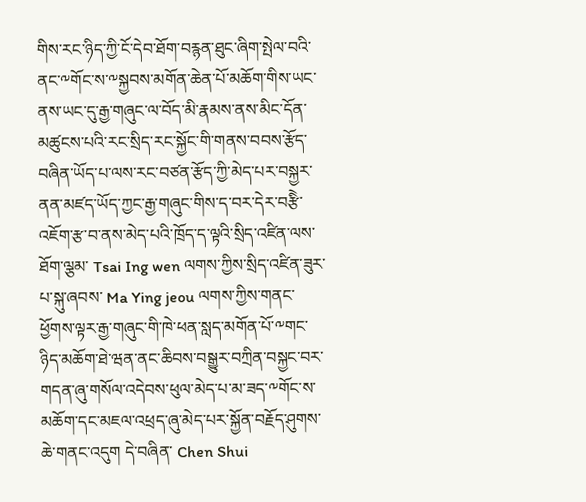གིས་རང་ཉིད་ཀྱི་ངོ་དེབ་ཐོག་བརྙན་ཐུང་ཞིག་སྤེལ་བའི་ནང་༸གོང་ས་༸སྐྱབས་མགོན་ཆེན་པོ་མཆོག་གིས་ཡང་ནས་ཡང་དུ་རྒྱ་གཞུང་ལ་བོད་མི་རྣམས་ནས་མིང་དོན་མཚུངས་པའི་རང་སྲིད་རང་སྐྱོང་གི་གནས་བབས་རྩོད་བཞིན་ཡོད་པ་ལས་རང་བཙན་རྩོད་ཀྱི་མེད་པར་བསྐྱར་ནན་མཛད་ཡོད་ཀྱང་རྒྱ་གཞུང་གིས་ད་བར་དེར་བརྩིེ་འཇོག་རྩ་བ་ནས་མེད་པའི་ཁྲོད་ད་ལྟའི་སྲིད་འཛིན་ལས་ཐོག་ལྕམ་ Tsai Ing wen ལགས་ཀྱིས་སྲིད་འཛིན་ཟུར་པ་སྐུ་ཞབས་ Ma Ying jeou ལགས་ཀྱིས་གནང་ཕྱོགས་ལྟར་རྒྱ་གཞུང་གི་ཁེ་ཕན་སླད་མགོན་པོ་༸གང་ཉིད་མཆོག་ཐེ་ཝན་ནང་ཆིབས་བསྒྱུར་བཀྲིན་བསྐྱང་བར་གདན་ཞུ་གསོལ་འདེབས་ཕུལ་མེད་པ་མ་ཟད་༸གོང་ས་མཆོག་དང་མཇལ་འཕྲད་ཞུ་མེད་པར་སྐྱོན་བརྗོད་ཤུགས་ཆེ་གནང་འདུག དེ་བཞིན་ Chen Shui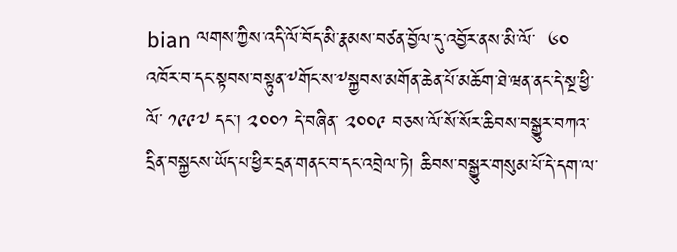bian ལགས་ཀྱིས་འདི་ལོ་བོད་མི་རྣམས་བཙན་བྱོལ་དུ་འབྱོར་ནས་མི་ལོ་  ༦༠ འཁོར་བ་དང་སྟབས་བསྟུན་༸གོང་ས་༸སྐྱབས་མགོན་ཆེན་པོ་མཆོག་ཐེ་ཝན་ནང་དེ་སྔ་ཕྱི་ལོ་ ༡༩༩༧ དང་། ༢༠༠༡ དེ་བཞིན་ ༢༠༠༩ བཅས་ལོ་སོ་སོར་ཆིབས་བསྒྱུར་བཀའ་དྲིན་བསྐྱངས་ཡོད་པ་ཕྱིར་དྲན་གནང་བ་དང་འབྲེལ་ཏེ། ཆིབས་བསྒྱུར་གསུམ་པོ་དེ་དག་ལ་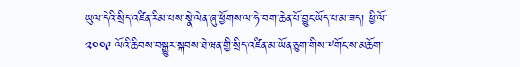ཡུལ་དེའི་སྲིད་འཛིན་རིམ་པས་སྣེ་ལེན་ཞུ་ཕྱོགས་ལ་ཧེ་བག་ཆེན་པོ་བྱུང་ཡོད་པ་མ་ཟད། ཕྱི་ལོ་ ༢༠༠༩ ལོའི་ཆིབས་བསྒྱུར་སྐབས་ཐེ་ཝན་གྱི་སྲིད་འཛིན་མ་ཡོན་ཅུག་གིས་༸གོང་ས་མཆོག་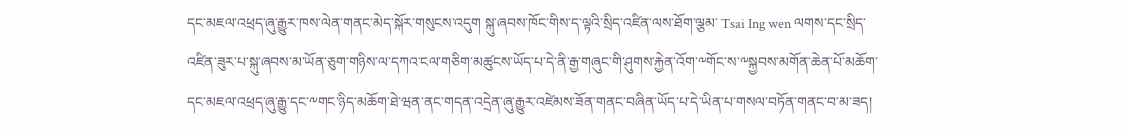དང་མཇལ་འཕྲད་ཞུ་རྒྱུར་ཁས་ལེན་གནང་མེད་སྐོར་གསུངས་འདུག སྐུ་ཞབས་ཁོང་གིས་ད་ལྟའི་སྲིད་འཛིན་ལས་ཐོག་ལྕམ་ Tsai Ing wen ལགས་དང་སྲིད་འཛིན་ཟུར་པ་སྐུ་ཞབས་མ་ཡོན་ཅུག་གཉིས་ལ་དཀའ་ངལ་གཅིག་མཚུངས་ཡོད་པ་དེ་ནི་རྒྱ་གཞུང་གི་ཤུགས་རྐྱེན་འོག་༸གོང་ས་༸སྐྱབས་མགོན་ཆེན་པོ་མཆོག་དང་མཇལ་འཕྲད་ཞུ་རྒྱུ་དང་༸གང་ཉིད་མཆོག་ཐེ་ཝན་ནང་གདན་འདྲེན་ཞུ་རྒྱུར་འཛེམས་ཟོན་གནང་བཞིན་ཡོད་པ་དེ་ཡིན་པ་གསལ་བཏོན་གནང་བ་མ་ཟད།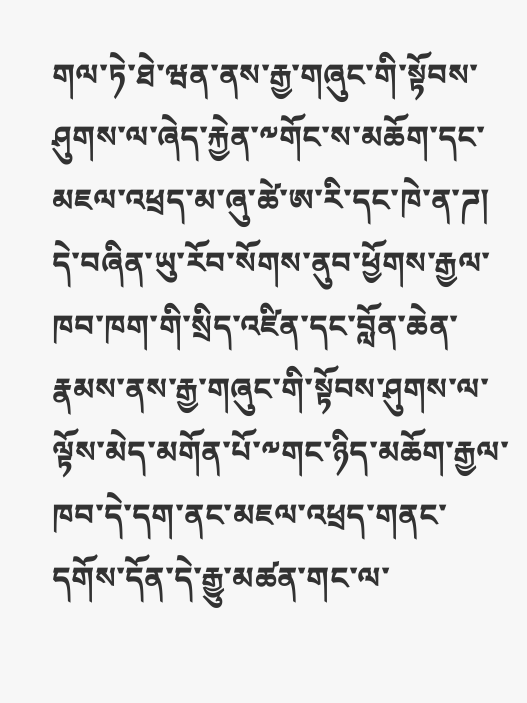གལ་ཏེ་ཐེ་ཝན་ནས་རྒྱ་གཞུང་གི་སྟོབས་ཤུགས་ལ་ཞེད་རྐྱེན་༸གོང་ས་མཆོག་དང་མཇལ་འཕྲད་མ་ཞུ་ཚེ་ཨ་རི་དང་ཁེ་ན་ཌ། དེ་བཞིན་ཡུ་རོབ་སོགས་ནུབ་ཕྱོགས་རྒྱལ་ཁབ་ཁག་གི་སྲིད་འཛིན་དང་བློན་ཆེན་རྣམས་ནས་རྒྱ་གཞུང་གི་སྟོབས་ཤུགས་ལ་ལྟོས་མེད་མགོན་པོ་༸གང་ཉིད་མཆོག་རྒྱལ་ཁབ་དེ་དག་ནང་མཇལ་འཕྲད་གནང་དགོས་དོན་དེ་རྒྱུ་མཚན་གང་ལ་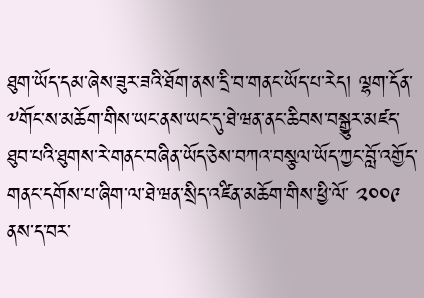ཐུག་ཡོད་དམ་ཞེས་ཟུར་ཟའི་ཐོག་ནས་དྲི་བ་གནང་ཡོད་པ་རེད། ལྷག་དོན་༸གོང་ས་མཆོག་གིས་ཡང་ནས་ཡང་དུ་ཐེ་ཝན་ནང་ཆིབས་བསྒྱུར་མཛད་ཐུབ་པའི་ཐུགས་རེ་གནང་བཞིན་ཡོད་ཅེས་བཀའ་བསྩལ་ཡོད་ཀྱང་བློ་འགྱོད་གནང་དགོས་པ་ཞིག་ལ་ཐེ་ཝན་སྲིད་འཛིན་མཆོག་གིས་ཕྱི་ལོ་ ༢༠༠༩ ནས་ད་བར་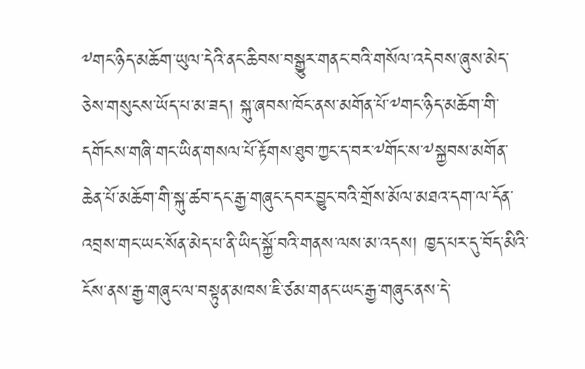༸གང་ཉིད་མཆོག་ཡུལ་དེའི་ནང་ཆིབས་བསྒྱུར་གནང་བའི་གསོལ་འདེབས་ཞུས་མེད་ཅེས་གསུངས་ཡོད་པ་མ་ཟད། སྐུ་ཞབས་ཁོང་ནས་མགོན་པོ་༸གང་ཉིད་མཆོག་གི་དགོངས་གཞི་གང་ཡིན་གསལ་པོ་རྟོགས་ཐུབ་ཀྱང་ད་བར་༸གོང་ས་༸སྐྱབས་མགོན་ཆེན་པོ་མཆོག་གི་སྐུ་ཚབ་དང་རྒྱ་གཞུང་དབར་བྱུང་བའི་གྲོས་མོལ་མཐའ་དག་ལ་དོན་འབྲས་གང་ཡང་སོན་མེད་པ་ནི་ཡིད་སྐྱོ་བའི་གནས་ལས་མ་འདས། ཁྱད་པར་དུ་བོད་མིའི་ངོས་ནས་རྒྱ་གཞུང་ལ་བསྟུན་མཁས་ཇི་ཙམ་གནང་ཡང་རྒྱ་གཞུང་ནས་དེ་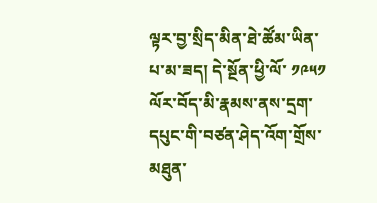ལྟར་བྱ་སྲིད་མིན་ཐེ་ཚོམ་ཡིན་པ་མ་ཟད། དེ་སྔོན་ཕྱི་ལོ་ ༡༩༥༡ ལོར་བོད་མི་རྣམས་ནས་དྲག་དཔུང་གི་བཙན་ཤེད་འོག་གྲོས་མཐུན་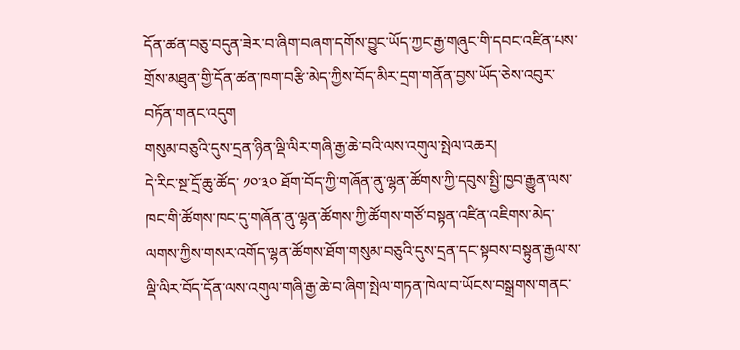དོན་ཚན་བཅུ་བདུན་ཟེར་བ་ཞིག་བཞག་དགོས་བྱུང་ཡོད་ཀྱང་རྒྱ་གཞུང་གི་དབང་འཛིན་པས་གྲོས་མཐུན་གྱི་དོན་ཚན་ཁག་བརྩི་མེད་ཀྱིས་བོད་མིར་དྲག་གནོན་བྱས་ཡོད་ཅེས་འབུར་བཏོན་གནང་འདུག
གསུམ་བཅུའི་དུས་དྲན་ཉིན་ལྡི་ལིར་གཞི་རྒྱ་ཆེ་བའི་ལས་འགུལ་སྤེལ་འཆར།
དེ་རིང་སྔ་དྲོ་ཆུ་ཚོད་ ༡༠་༣༠ ཐོག་བོད་ཀྱི་གཞོན་ནུ་ལྷན་ཚོགས་ཀྱི་དབུས་སྤྱི་ཁྱབ་རྒྱུན་ལས་ཁང་གི་ཚོགས་ཁང་དུ་གཞོན་ནུ་ལྷན་ཚོགས་ཀྱི་ཚོགས་གཙོ་བསྟན་འཛིན་འཇིགས་མེད་ལགས་ཀྱིས་གསར་འགོད་ལྷན་ཚོགས་ཐོག་གསུམ་བཅུའི་དུས་དྲན་དང་སྟབས་བསྟུན་རྒྱལ་ས་ལྡི་ལིར་བོད་དོན་ལས་འགུལ་གཞི་རྒྱ་ཆེ་བ་ཞིག་སྤེལ་གཏན་ཁེལ་བ་ཡོངས་བསྒྲགས་གནང་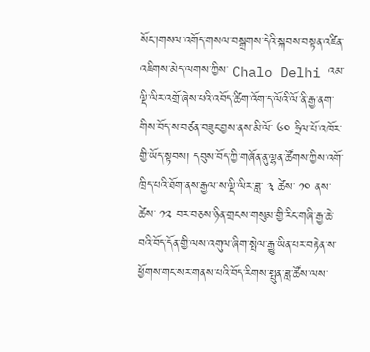སོང་།གསལ་འགོད་གསལ་བསྒྲགས་དེའི་སྐབས་བསྟན་འཛིན་འཇིགས་མེད་ལགས་ཀྱིས་ Chalo Delhi འམ་ལྡི་ལིར་འགྲོ་ཞེས་པའི་འབོད་ཚིག་འོག་ད་ལོའི་ལོ་ནི་རྒྱ་ནག་གིས་བོད་ས་བཙན་བཟུང་བྱས་ནས་མི་ལོ་ ༦༠ ཧྲིལ་པོ་འཁོར་གྱི་ཡོད་སྟབས། དབུས་བོད་ཀྱི་གཞོན་ནུ་ལྷན་ཚོགས་ཀྱིས་འགོ་ཁྲིད་པའི་ཐོག་ནས་རྒྱལ་ས་ལྡི་ལིར་ཟླ་ ༣ ཚེས་ ༡༠ ནས་ཚེས་ ༡༢ བར་བཅས་ཉིན་གྲངས་གསུམ་གྱི་རིང་གཞི་རྒྱ་ཆེ་བའི་བོད་དོན་གྱི་ལས་འགུལ་ཞིག་སྤེལ་རྒྱུ་ཡིན་པར་བརྟེན་ས་ཕྱོགས་གང་སར་གནས་པའི་བོད་རིགས་སྤུན་ཟླ་ཚོས་ལས་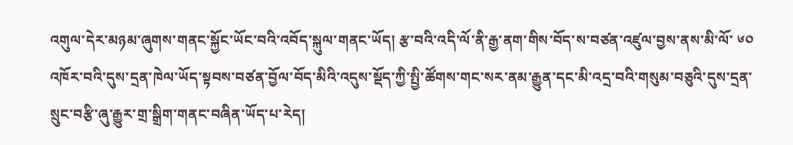འགུལ་དེར་མཉམ་ཞུགས་གནང་སྐྱོང་ཡོང་བའི་འབོད་སྐུལ་གནང་ཡོད། རྩ་བའི་འདི་ལོ་ནི་རྒྱ་ནག་གིས་བོད་ས་བཙན་འཛུལ་བྱས་ནས་མི་ལོ་ ༦༠ འཁོར་བའི་དུས་དྲན་ཁེལ་ཡོད་སྟབས་བཙན་བྱོལ་བོད་མིའི་འདུས་སྡོད་ཀྱི་སྤྱི་ཚོགས་གང་སར་ནམ་རྒྱུན་དང་མི་འདྲ་བའི་གསུམ་བཅུའི་དུས་དྲན་སྲུང་བརྩི་ཞུ་རྒྱུར་གྲ་སྒྲིག་གནང་བཞིན་ཡོད་པ་རེད།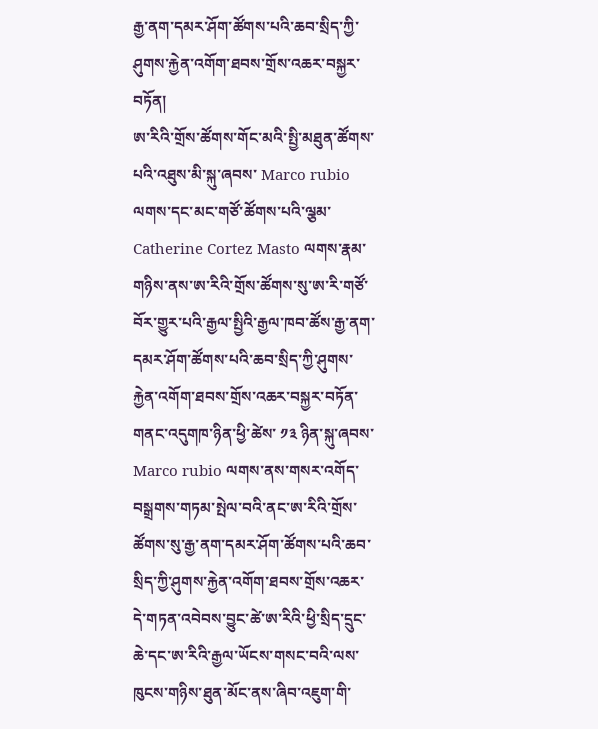རྒྱ་ནག་དམར་ཤོག་ཚོགས་པའི་ཆབ་སྲིད་ཀྱི་ཤུགས་རྐྱེན་འགོག་ཐབས་གྲོས་འཆར་བསྐྱར་བཏོན།
ཨ་རིའི་གྲོས་ཚོགས་གོང་མའི་སྤྱི་མཐུན་ཚོགས་པའི་འཐུས་མི་སྐུ་ཞབས་ Marco rubio ལགས་དང་མང་གཙོ་ཚོགས་པའི་ལྕམ་ Catherine Cortez Masto ལགས་རྣམ་གཉིས་ནས་ཨ་རིའི་གྲོས་ཚོགས་སུ་ཨ་རི་གཙོ་བོར་གྱུར་པའི་རྒྱལ་སྤྱིའི་རྒྱལ་ཁབ་ཚོས་རྒྱ་ནག་དམར་ཤོག་ཚོགས་པའི་ཆབ་སྲིད་ཀྱི་ཤུགས་རྐྱེན་འགོག་ཐབས་གྲོས་འཆར་བསྐྱར་བཏོན་གནང་འདུགཁ་ཉིན་ཕྱི་ཚེས་ ༡༣ ཉིན་སྐུ་ཞབས་ Marco rubio ལགས་ནས་གསར་འགོད་བསྒྲགས་གཏམ་སྤེལ་བའི་ནང་ཨ་རིའི་གྲོས་ཚོགས་སུ་རྒྱ་ནག་དམར་ཤོག་ཚོགས་པའི་ཆབ་སྲིད་ཀྱི་ཤུགས་རྐྱེན་འགོག་ཐབས་གྲོས་འཆར་དེ་གཏན་འབེབས་བྱུང་ཚེ་ཨ་རིའི་ཕྱི་སྲིད་དྲུང་ཆེ་དང་ཨ་རིའི་རྒྱལ་ཡོངས་གསང་བའི་ལས་ཁུངས་གཉིས་ཐུན་མོང་ནས་ཞིབ་འཇུག་གི་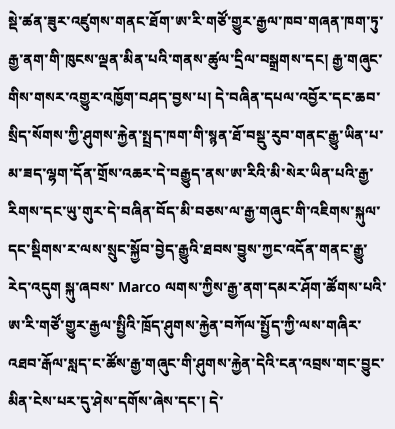སྡེ་ཚན་ཟུར་འཛུགས་གནང་ཐོག་ཨ་རི་གཙོ་གྱུར་རྒྱལ་ཁབ་གཞན་ཁག་ཏུ་རྒྱ་ནག་གི་ཁུངས་ལྡན་མིན་པའི་གནས་ཚུལ་དྲིལ་བསྒྲགས་དང། རྒྱ་གཞུང་གིས་གསར་འགྱུར་འཁྱོག་བཤད་བྱས་པ། དེ་བཞིན་དཔལ་འབྱོར་དང་ཆབ་སྲིད་སོགས་ཀྱི་ཤུགས་རྐྱེན་སྤྲད་ཁག་གི་སྙན་ཐོ་བསྡུ་རུབ་གནང་རྒྱུ་ཡིན་པ་མ་ཟད་ལྷག་དོན་གྲོས་འཆར་དེ་བརྒྱུད་ནས་ཨ་རིའི་མི་སེར་ཡིན་པའི་རྒྱ་རིགས་དང་ཡུ་གུར་དེ་བཞིན་བོད་མི་བཅས་ལ་རྒྱ་གཞུང་གི་འཇིགས་སྐུལ་དང་སྡིགས་ར་ལས་སྲུང་སྐྱོབ་བྱེད་རྒྱུའི་ཐབས་བྱུས་ཀྱང་འདོན་གནང་རྒྱུ་རེད་འདུག སྐུ་ཞབས་ Marco ལགས་ཀྱིས་རྒྱ་ནག་དམར་ཤོག་ཚོགས་པའི་ཨ་རི་གཙོ་གྱུར་རྒྱལ་སྤྱིའི་ཁྲོད་ཤུགས་རྐྱེན་བཀོལ་སྤྱོད་ཀྱི་ལས་གཞིར་འཐབ་རྒོལ་སླད་ང་ཚོས་རྒྱ་གཞུང་གི་ཤུགས་རྐྱེན་དེའི་ངན་འབྲས་གང་བྱུང་མིན་ངེས་པར་དུ་ཤེས་དགོས་ཞེས་དང་། དེ་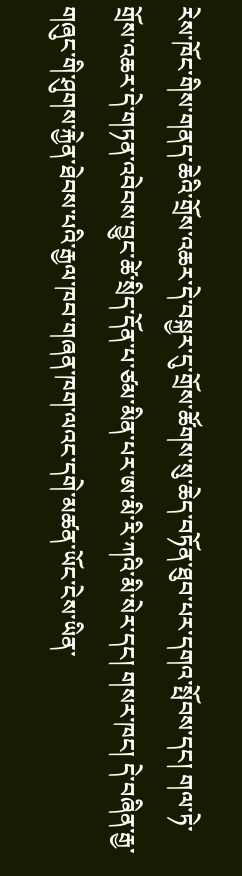རེས་ཁོང་གིས་གནད་ཆེའི་གྲོས་འཆར་དེ་བསྐྱར་དུ་གྲོས་ཚོགས་སུ་ཆེད་བཏོན་ཐུབ་པར་དགའ་སྤོབས་དང། གལ་ཏེ་གྲོས་འཆར་དེ་གཏན་འབེབས་བྱུང་ཚེ་སྲིད་དོན་པ་ཙམ་མིན་པར་ཨ་མི་རི་ཀའི་མི་སེར་དང། གསར་ཁང། དེ་བཞིན་རྒྱ་གཞུང་གི་ཤུགས་རྐྱེན་ཐེབས་པའི་རྒྱལ་ཁབ་གཞན་ཁག་ལའང་དགེ་མཚན་ཡོང་ངེས་ཡིན་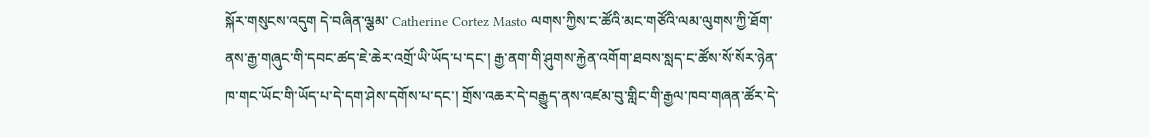སྐོར་གསུངས་འདུག དེ་བཞིན་ལྕམ་ Catherine Cortez Masto ལགས་ཀྱིས་ང་ཚོའི་མང་གཙོའི་ལམ་ལུགས་ཀྱི་ཐོག་ནས་རྒྱ་གཞུང་གི་དབང་ཚད་ཇེ་ཆེར་འགྲོ་ཡི་ཡོད་པ་དང་། རྒྱ་ནག་གི་ཤུགས་རྐྱེན་འགོག་ཐབས་སླད་ང་ཚོས་སོ་སོར་ཉེན་ཁ་གང་ཡོང་གི་ཡོད་པ་དེ་དག་ཤེས་དགོས་པ་དང་། གྲོས་འཆར་དེ་བརྒྱུད་ནས་འཛམ་བུ་གླིང་གི་རྒྱལ་ཁབ་གཞན་ཚོར་དེ་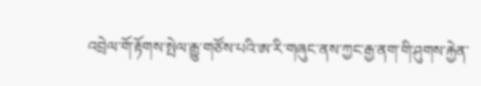འབྲེལ་གོ་རྟོགས་སྤེལ་རྒྱུ་གཙོས་པའི་ཨ་རི་གཞུང་ནས་ཀྱང་རྒྱ་ནག་གི་ཤུགས་རྐྱེན་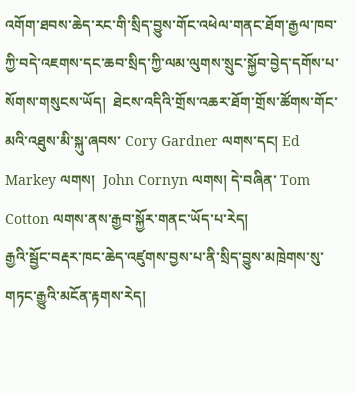འགོག་ཐབས་ཆེད་རང་གི་སྲིད་བྱུས་གོང་འཕེལ་གནང་ཐོག་རྒྱལ་ཁབ་ཀྱི་བདེ་འཇགས་དང་ཆབ་སྲིད་ཀྱི་ལམ་ལུགས་སྲུང་སྐྱོབ་བྱེད་དགོས་པ་སོགས་གསུངས་ཡོད།  ཐེངས་འདིའི་གྲོས་འཆར་ཐོག་གྲོས་ཚོགས་གོང་མའི་འཐུས་མི་སྐུ་ཞབས་ Cory Gardner ལགས་དང། Ed Markey ལགས།  John Cornyn ལགས། དེ་བཞིན་ Tom Cotton ལགས་ནས་རྒྱབ་སྐྱོར་གནང་ཡོད་པ་རེད།
རྒྱའི་སྦྱོང་བརྡར་ཁང་ཆེད་འཛུགས་བྱས་པ་ནི་སྲིད་བྱུས་མཁྲེགས་སུ་གཏང་རྒྱུའི་མངོན་རྟགས་རེད།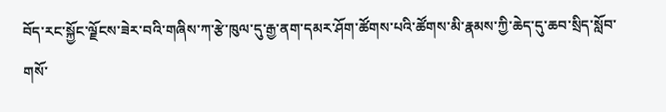བོད་རང་སྐྱོང་ལྗོངས་ཟེར་བའི་གཞིས་ཀ་རྩེ་ཁུལ་དུ་རྒྱ་ནག་དམར་ཤོག་ཚོགས་པའི་ཚོགས་མི་རྣམས་ཀྱི་ཆེད་དུ་ཆབ་སྲིད་སློབ་གསོ་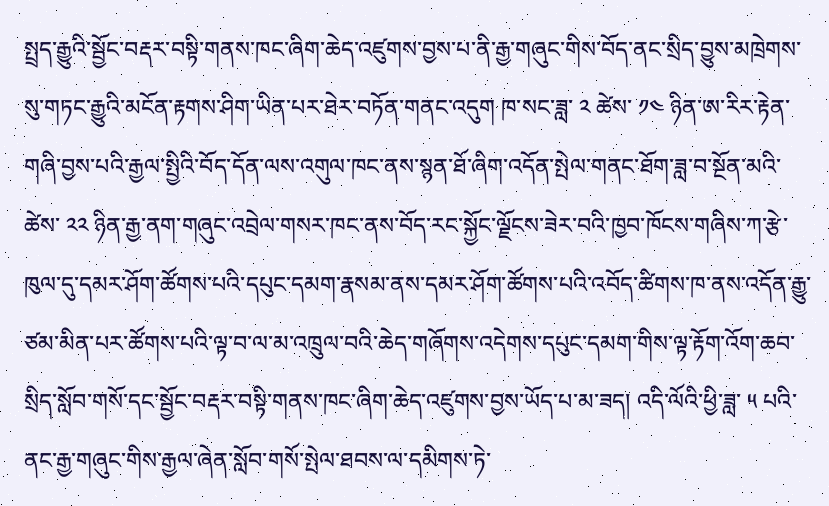སྤྲད་རྒྱུའི་སྦྱོང་བརྡར་བསྟི་གནས་ཁང་ཞིག་ཆེད་འཛུགས་བྱས་པ་ནི་རྒྱ་གཞུང་གིས་བོད་ནང་སྲིད་བྱུས་མཁྲེགས་སུ་གཏང་རྒྱུའི་མངོན་རྟགས་ཤིག་ཡིན་པར་ཐེར་བཏོན་གནང་འདུག ཁ་སང་ཟླ་ ༢ ཚེས་ ༡༤ ཉིན་ཨ་རིར་རྟེན་གཞི་བྱས་པའི་རྒྱལ་སྤྱིའི་བོད་དོན་ལས་འགུལ་ཁང་ནས་སྙན་ཐོ་ཞིག་འདོན་སྤེལ་གནང་ཐོག་ཟླ་བ་སྔོན་མའི་ཚེས་ ༢༢ ཉིན་རྒྱ་ནག་གཞུང་འབྲེལ་གསར་ཁང་ནས་བོད་རང་སྐྱོང་ལྗོངས་ཟེར་བའི་ཁྱབ་ཁོངས་གཞིས་ཀ་རྩེ་ཁུལ་དུ་དམར་ཤོག་ཚོགས་པའི་དཔུང་དམག་རྣསམ་ནས་དམར་ཤོག་ཚོགས་པའི་འབོད་ཚིགས་ཁ་ནས་འདོན་རྒྱུ་ཙམ་མིན་པར་ཚོགས་པའི་ལྟ་བ་ལ་མ་འཁྲུལ་བའི་ཆེད་གཞོགས་འདེགས་དཔུང་དམག་གིས་ལྟ་རྟོག་འོག་ཆབ་སྲིད་སློབ་གསོ་དང་སྦྱོང་བརྡར་བསྟི་གནས་ཁང་ཞིག་ཆེད་འཛུགས་བྱས་ཡོད་པ་མ་ཟད། འདི་ལོའི་ཕྱི་ཟླ་ ༥ པའི་ནང་རྒྱ་གཞུང་གིས་རྒྱལ་ཞེན་སློབ་གསོ་སྤེལ་ཐབས་ལ་དམིགས་ཏེ་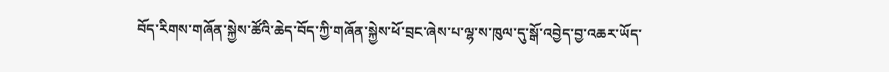བོད་རིགས་གཞོན་སྐྱེས་ཚོའི་ཆེད་བོད་ཀྱི་གཞོན་སྐྱེས་ཕོ་བྲང་ཞེས་པ་ལྷ་ས་ཁུལ་དུ་སྒོ་འབྱེད་བྱ་འཆར་ཡོད་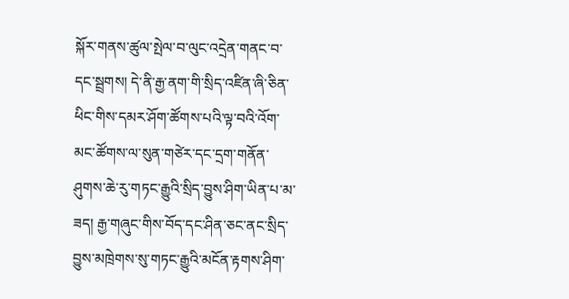སྐོར་གནས་ཚུལ་སྤེལ་བ་ལུང་འདྲེན་གནང་བ་དང་སྦྲགས། དེ་ནི་རྒྱ་ནག་གི་སྲིད་འཛིན་ཞི་ཅིན་ཕིང་གིས་དམར་ཤོག་ཚོགས་པའི་ལྟ་བའི་འོག་མང་ཚོགས་ལ་སུན་གཙེར་དང་དྲག་གནོན་ཤུགས་ཆེ་རུ་གཏང་རྒྱུའི་སྲིད་བྱུས་ཤིག་ཡིན་པ་མ་ཟད། རྒྱ་གཞུང་གིས་བོད་དང་ཤིན་ཅང་ནང་སྲིད་བྱུས་མཁྲེགས་སུ་གཏང་རྒྱུའི་མངོན་རྟགས་ཤིག་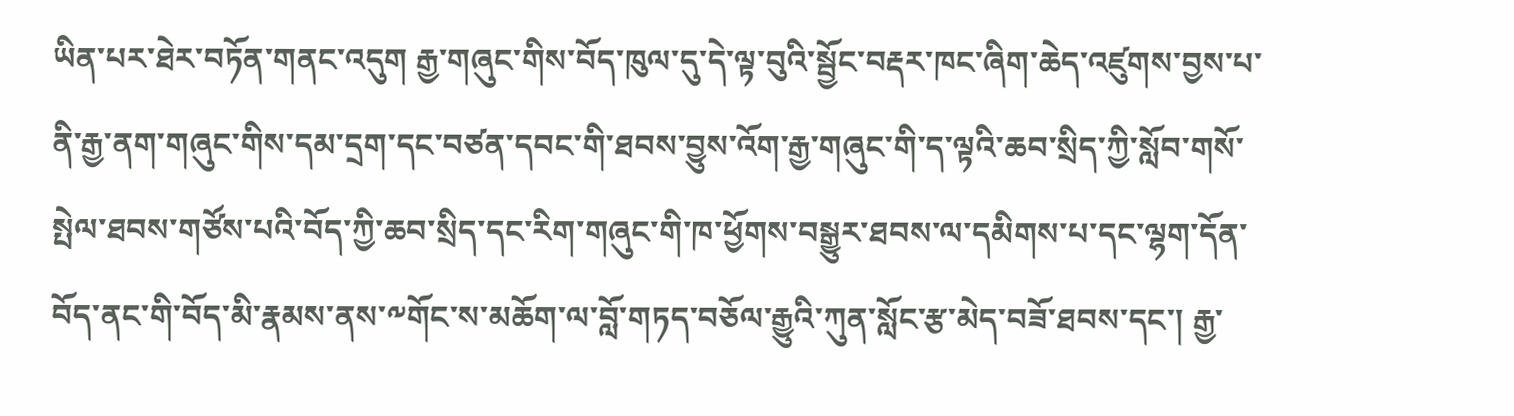ཡིན་པར་ཐེར་བཏོན་གནང་འདུག རྒྱ་གཞུང་གིས་བོད་ཁུལ་དུ་དེ་ལྟ་བུའི་སྦྱོང་བརྡར་ཁང་ཞིག་ཆེད་འཛུགས་བྱས་པ་ནི་རྒྱ་ནག་གཞུང་གིས་དམ་དྲག་དང་བཙན་དབང་གི་ཐབས་བྱུས་འོག་རྒྱ་གཞུང་གི་ད་ལྟའི་ཆབ་སྲིད་ཀྱི་སློབ་གསོ་སྤེལ་ཐབས་གཙོས་པའི་བོད་ཀྱི་ཆབ་སྲིད་དང་རིག་གཞུང་གི་ཁ་ཕྱོགས་བསྒྱུར་ཐབས་ལ་དམིགས་པ་དང་ལྷག་དོན་བོད་ནང་གི་བོད་མི་རྣམས་ནས་༸གོང་ས་མཆོག་ལ་བློ་གཏད་བཅོལ་རྒྱུའི་ཀུན་སློང་རྩ་མེད་བཟོ་ཐབས་དང་། རྒྱ་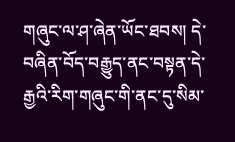གཞུང་ལ་ཤ་ཞེན་ཡོང་ཐབས། དེ་བཞིན་བོད་བརྒྱུད་ནང་བསྟན་དེ་རྒྱའི་རིག་གཞུང་གི་ནང་དུ་སིམ་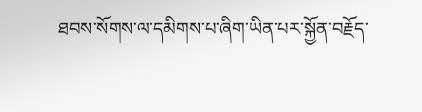ཐབས་སོགས་ལ་དམིགས་པ་ཞིག་ཡིན་པར་སྐྱོན་བརྗོད་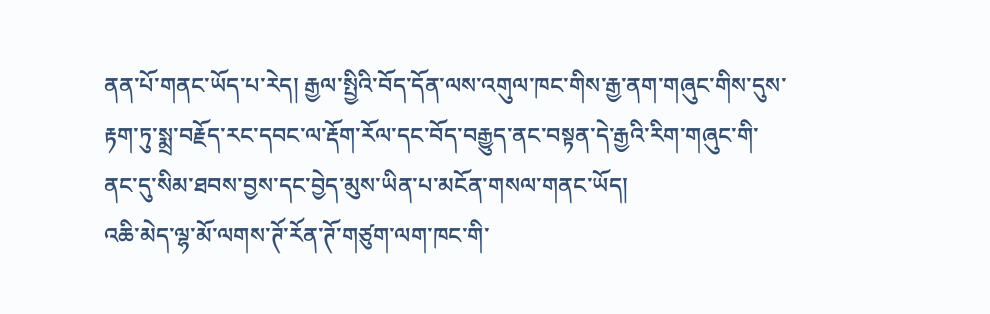ནན་པོ་གནང་ཡོད་པ་རེད། རྒྱལ་སྤྱིའི་བོད་དོན་ལས་འགུལ་ཁང་གིས་རྒྱ་ནག་གཞུང་གིས་དུས་རྟག་ཏུ་སྨྲ་བརྗོད་རང་དབང་ལ་རྡོག་རོལ་དང་བོད་བརྒྱུད་ནང་བསྟན་དེ་རྒྱའི་རིག་གཞུང་གི་ནང་དུ་སིམ་ཐབས་བྱས་དང་བྱེད་མུས་ཡིན་པ་མངོན་གསལ་གནང་ཡོད།
འཆི་མེད་ལྷ་མོ་ལགས་ཊོ་རོན་ཊོ་གཙུག་ལག་ཁང་གི་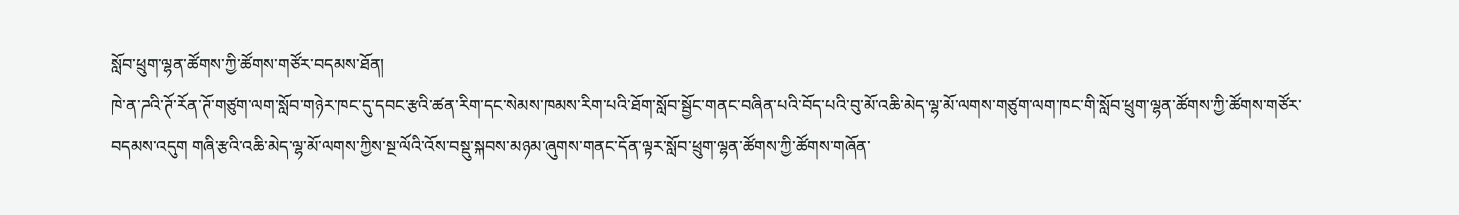སློབ་ཕྲུག་ལྷན་ཚོགས་ཀྱི་ཚོགས་གཙོར་བདམས་ཐོན།
ཁེ་ན་ཌའི་ཊོ་རོན་ཊོ་གཙུག་ལག་སློབ་གཉེར་ཁང་དུ་དབང་རྩའི་ཚན་རིག་དང་སེམས་ཁམས་རིག་པའི་ཐོག་སློབ་སྦྱོང་གནང་བཞིན་པའི་བོད་པའི་བུ་མོ་འཆི་མེད་ལྷ་མོ་ལགས་གཙུག་ལག་ཁང་གི་སློབ་ཕྲུག་ལྷན་ཚོགས་ཀྱི་ཚོགས་གཙོར་བདམས་འདུག གཞི་རྩའི་འཆི་མེད་ལྷ་མོ་ལགས་ཀྱིས་སྔ་ལོའི་འོས་བསྡུ་སྐབས་མཉམ་ཞུགས་གནང་དོན་ལྟར་སློབ་ཕྲུག་ལྷན་ཚོགས་ཀྱི་ཚོགས་གཞོན་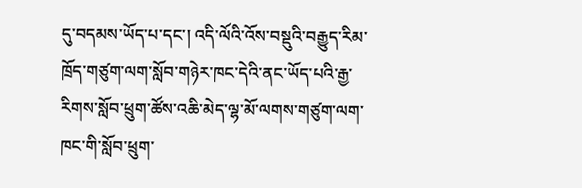དུ་བདམས་ཡོད་པ་དང་། འདི་ལོའི་འོས་བསྡུའི་བརྒྱུད་རིམ་ཁྲོད་གཙུག་ལག་སློབ་གཉེར་ཁང་དེའི་ནང་ཡོད་པའི་རྒྱ་རིགས་སློབ་ཕྲུག་ཚོས་འཆི་མེད་ལྷ་མོ་ལགས་གཙུག་ལག་ཁང་གི་སློབ་ཕྲུག་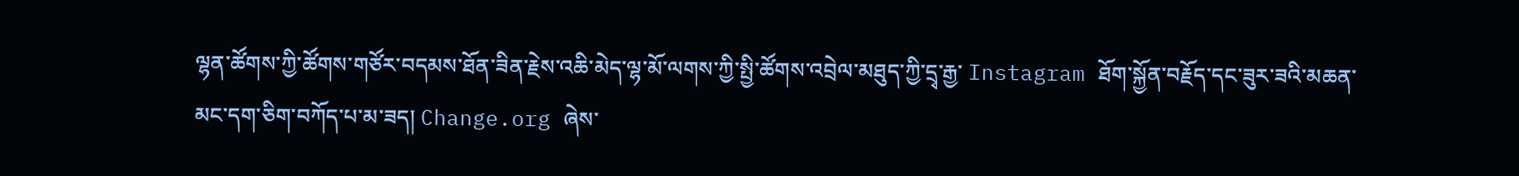ལྷན་ཚོགས་ཀྱི་ཚོགས་གཙོར་བདམས་ཐོན་ཟིན་རྗེས་འཆི་མེད་ལྷ་མོ་ལགས་ཀྱི་སྤྱི་ཚོགས་འབྲེལ་མཐུད་ཀྱི་དྲྭ་རྒྱ་ Instagram ཐོག་སྐྱོན་བརྗོད་དང་ཟུར་ཟའི་མཆན་མང་དག་ཅིག་བཀོད་པ་མ་ཟད། Change.org ཞེས་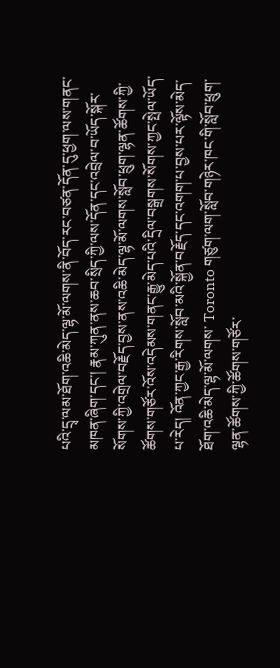པའི་དྲྭ་ལམ་ཐོག་འཆི་མེད་ལྷ་མོ་ལགས་ནི་བོད་རང་བཙན་དོན་དུ་ཕྱག་ལས་གནང་མཁན་ཞིག་དང་། རྣམ་ཀུན་ནས་ཆབ་སྲིད་ཀྱི་ལས་དོན་དང་འབྲེལ་བ་ཡོད་སྐོར་སོགས་ཀྱི་འགྲེལ་བརྗོད་བྱས་ནས་འཆི་མེད་ལྷ་མོ་ལགས་སློབ་ཕྲུག་ལྷན་ཚོགས་ཀྱི་ཚོགས་གཙོར་འོས་འདེམས་གནང་རྒྱུ་མེད་པའི་དྲིལ་བསྒྲགས་སོགས་ཀྱང་སྤེལ་ཡོད་པ་རེད། འོན་ཀྱང་རྒྱ་རིགས་སློབ་མའི་སྐྱོན་བརྗོད་དང་འགག་པ་བྱས་པར་ལྟོས་མེད་ཐོག་འཆི་མེད་ལྷ་མོ་ལགས་ Toronto གཙུག་ལག་སློབ་གཉེར་ཁང་གི་སློབ་ཕྲུག་ལྷན་ཚོགས་ཀྱི་ཚོགས་གཙོར་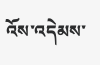འོས་འདེམས་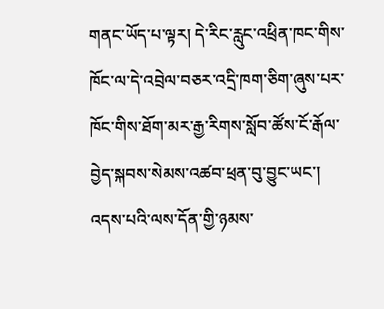གནང་ཡོད་པ་ལྟར། དེ་རིང་རླུང་འཕྲིན་ཁང་གིས་ཁོང་ལ་དེ་འབྲེལ་བཅར་འདྲི་ཁག་ཅིག་ཞུས་པར་ཁོང་གིས་ཐོག་མར་རྒྱ་རིགས་སློབ་ཚོས་ངོ་རྒོལ་བྱེད་སྐབས་སེམས་འཚབ་ཕྲན་བུ་བྱུང་ཡང་། འདས་པའི་ལས་དོན་གྱི་ཉམས་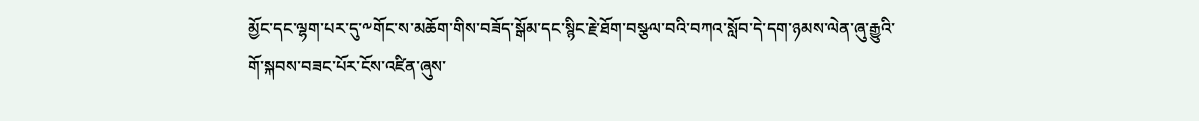མྱོང་དང་ལྷག་པར་དུ་༸གོང་ས་མཆོག་གིས་བཟོད་སྒོམ་དང་སྙིང་རྗེ་ཐོག་བསྩལ་བའི་བཀའ་སློབ་དེ་དག་ཉམས་ལེན་ཞུ་རྒྱུའི་གོ་སྐབས་བཟང་པོར་ངོས་འཛིན་ཞུས་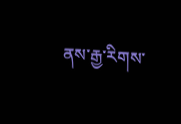ནས་རྒྱ་རིགས་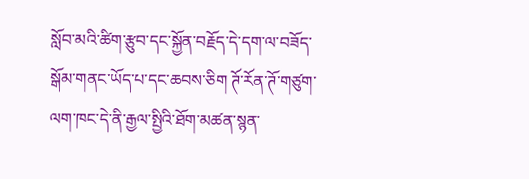སློབ་མའི་ཚིག་རྩུབ་དང་སྐྱོན་བརྗོད་དེ་དག་ལ་བཟོད་སྒོམ་གནང་ཡོད་པ་དང་ཆབས་ཅིག ཊོ་རོན་ཊོ་གཙུག་ལག་ཁང་དེ་ནི་རྒྱལ་སྤྱིའི་ཐོག་མཚན་སྙན་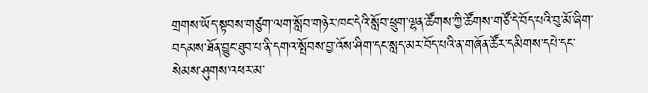གྲགས་ཡོད་སྟབས་གཙུག་ལག་སློབ་གཉེར་ཁང་དེའི་སློབ་ཕྲུག་ལྷན་ཚོགས་ཀྱི་ཚོགས་གཙོ་དེ་བོད་པའི་བུ་མོ་ཞིག་བདམས་ཐོན་བྱུང་ཐུབ་པ་ནི་དགའ་སྤོབས་བྱ་འོས་ཤིག་དང་སླད་མར་བོད་པའི་ན་གཞོན་ཚོར་དམིགས་དཔེ་དང་སེམས་ཤུགས་འཕར་མ་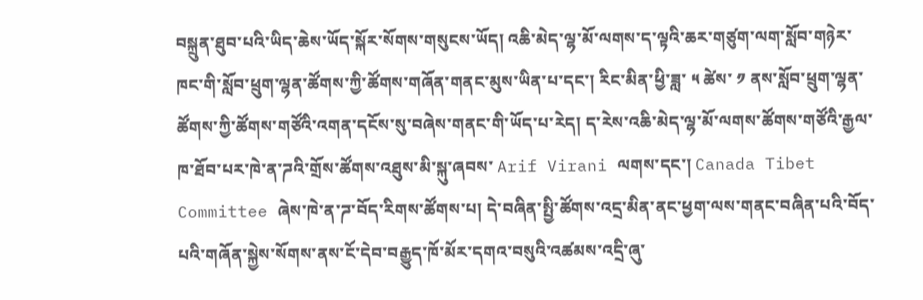བསྐྲུན་ཐུབ་པའི་ཡིད་ཆེས་ཡོད་སྐོར་སོགས་གསུངས་ཡོད། འཆི་མེད་ལྷ་མོ་ལགས་ད་ལྟའི་ཆར་གཙུག་ལག་སློབ་གཉེར་ཁང་གི་སློབ་ཕྲུག་ལྷན་ཚོགས་ཀྱི་ཚོགས་གཞོན་གནང་མུས་ཡིན་པ་དང་། རིང་མིན་ཕྱི་ཟླ་ ༥ ཚེས་ ༡ ནས་སློབ་ཕྲུག་ལྷན་ཚོགས་ཀྱི་ཚོགས་གཙོའི་འགན་དངོས་སུ་བཞེས་གནང་གི་ཡོད་པ་རེད། ད་རེས་འཆི་མེད་ལྷ་མོ་ལགས་ཚོགས་གཙོའི་རྒྱལ་ཁ་ཐོབ་པར་ཁེ་ན་ཌའི་གྲོས་ཚོགས་འཐུས་མི་སྐུ་ཞབས་ Arif Virani ལགས་དང་། Canada Tibet Committee ཞེས་ཁེ་ན་ཌ་བོད་རིགས་ཚོགས་པ། དེ་བཞིན་སྤྱི་ཚོགས་འདྲ་མིན་ནང་ཕྱག་ལས་གནང་བཞིན་པའི་བོད་པའི་གཞོན་སྐྱེས་སོགས་ནས་ངོ་དེབ་བརྒྱུད་ཁོ་མོར་དགའ་བསུའི་འཚམས་འདྲི་ཞུ་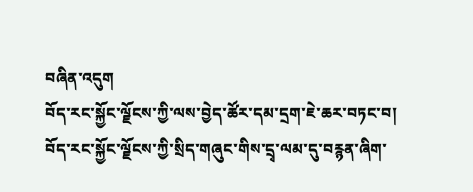བཞིན་འདུག
བོད་རང་སྐྱོང་ལྗོངས་ཀྱི་ལས་བྱེད་ཚོར་དམ་དྲག་ཇེ་ཆར་བཏང་བ།
བོད་རང་སྐྱོང་ལྗོངས་ཀྱི་སྲིད་གཞུང་གིས་དྲྭ་ལམ་དུ་བརྙན་ཞིག་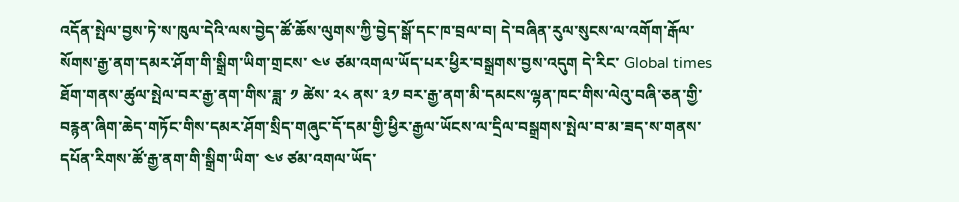འདོན་སྤེལ་བྱས་ཏེ་ས་ཁུལ་དེའི་ལས་བྱེད་ཚོ་ཆོས་ལུགས་ཀྱི་བྱེད་སྒོ་དང་ཁ་བྲལ་བ། དེ་བཞིན་རུལ་སུངས་ལ་འགོག་རྒོལ་སོགས་རྒྱ་ནག་དམར་ཤོག་གི་སྒྲིག་ཡིག་གྲངས་ ༤༦ ཙམ་འགལ་ཡོད་པར་ཕྱིར་བསྒྲགས་བྱས་འདུག དེ་རིང་ Global times ཐོག་གནས་ཚུལ་སྤེལ་བར་རྒྱ་ནག་གིས་ཟླ་ ༡ ཚེས་ ༢༨ ནས་ ༣༡ བར་རྒྱ་ནག་མི་དམངས་ལྷན་ཁང་གིས་ལེའུ་བཞི་ཅན་གྱི་བརྙན་ཞིག་ཆེད་གཏོང་གིས་དམར་ཤོག་སྲིད་གཞུང་དོ་དམ་གྱི་ཕྱིར་རྒྱལ་ཡོངས་ལ་དྲིལ་བསྒྲགས་སྤེལ་བ་མ་ཟད་ས་གནས་དཔོན་རིགས་ཚོ་རྒྱ་ནག་གི་སྒྲིག་ཡིག་ ༤༦ ཙམ་འགལ་ཡོད་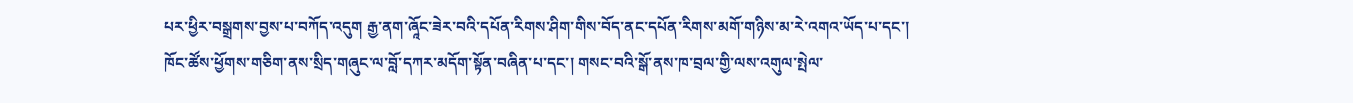པར་ཕྱིར་བསྒྲགས་བྱས་པ་བཀོད་འདུག རྒྱ་ནག་ཞཱོང་ཟེར་བའི་དཔོན་རིགས་ཤིག་གིས་བོད་ནང་དཔོན་རིགས་མགོ་གཉིས་མ་རེ་འགའ་ཡོད་པ་དང་། ཁོང་ཚོས་ཕྱོགས་གཅིག་ནས་སྲིད་གཞུང་ལ་བློ་དཀར་མདོག་སྟོན་བཞིན་པ་དང་། གསང་བའི་སྒོ་ནས་ཁ་བྲལ་གྱི་ལས་འགུལ་སྤེལ་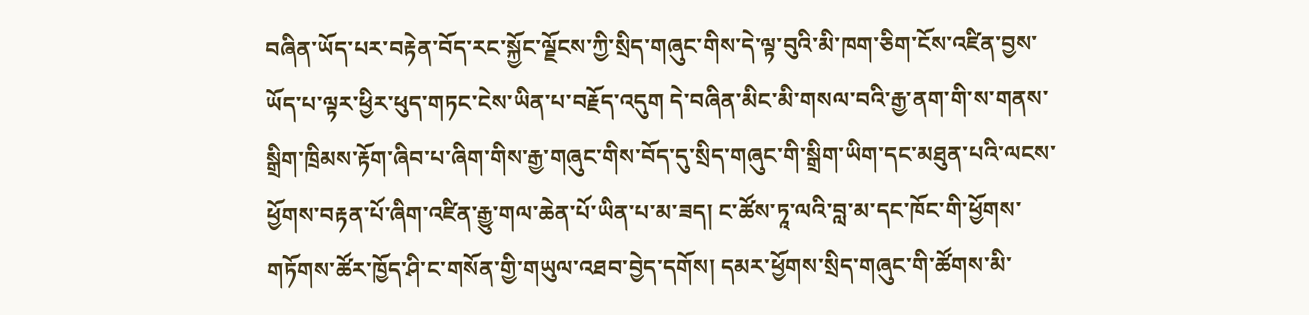བཞིན་ཡོད་པར་བརྟེན་བོད་རང་སྐྱོང་ལྗོངས་ཀྱི་སྲིད་གཞུང་གིས་དེ་ལྟ་བུའི་མི་ཁག་ཅིག་ངོས་འཛིན་བྱས་ཡོད་པ་ལྟར་ཕྱིར་ཕུད་གཏང་ངེས་ཡིན་པ་བརྗོད་འདུག དེ་བཞིན་མིང་མི་གསལ་བའི་རྒྱ་ནག་གི་ས་གནས་སྒྲིག་ཁྲིམས་རྟོག་ཞིབ་པ་ཞིག་གིས་རྒྱ་གཞུང་གིས་བོད་དུ་སྲིད་གཞུང་གི་སྒྲིག་ཡིག་དང་མཐུན་པའི་ལངས་ཕྱོགས་བརྟན་པོ་ཞིག་འཛིན་རྒྱུ་གལ་ཆེན་པོ་ཡིན་པ་མ་ཟད། ང་ཚོས་ཏཱ་ལའི་བླ་མ་དང་ཁོང་གི་ཕྱོགས་གཏོགས་ཚོར་ཁྱོད་ཤི་ང་གསོན་གྱི་གཡུལ་འཐབ་བྱེད་དགོས། དམར་ཕྱོགས་སྲིད་གཞུང་གི་ཚོགས་མི་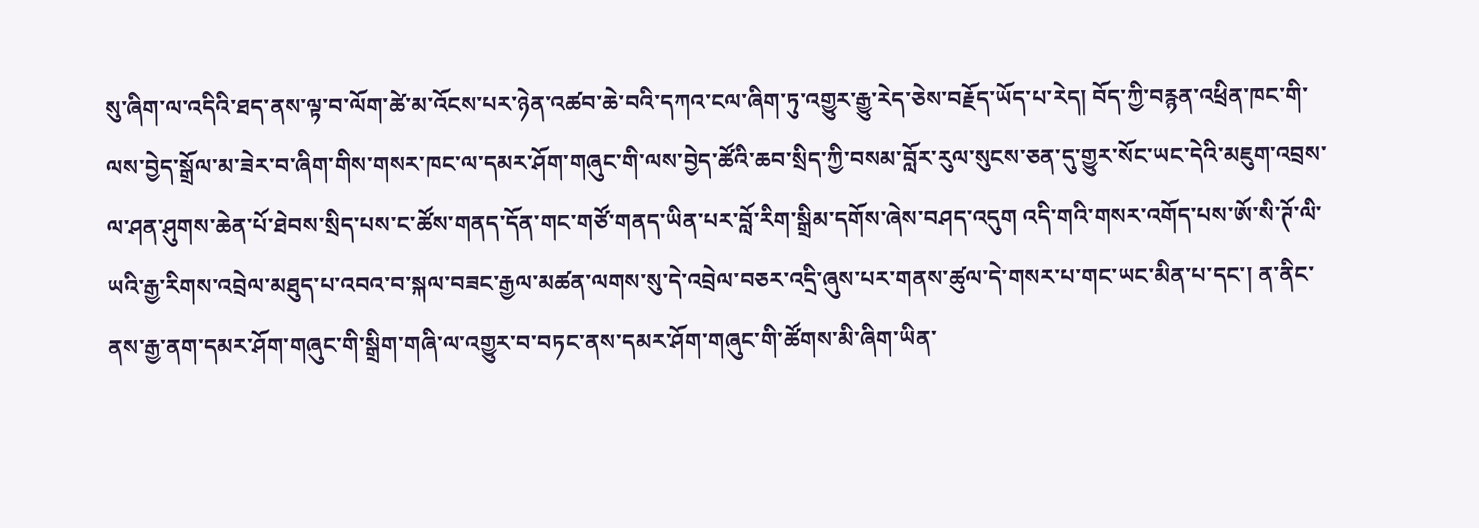སུ་ཞིག་ལ་འདིའི་ཐད་ནས་ལྟ་བ་ལོག་ཚེ་མ་འོངས་པར་ཉེན་འཚབ་ཆེ་བའི་དཀའ་ངལ་ཞིག་ཏུ་འགྱུར་རྒྱུ་རེད་ཅེས་བརྗོད་ཡོད་པ་རེད། བོད་ཀྱི་བརྙན་འཕྲིན་ཁང་གི་ལས་བྱེད་སྒྲོལ་མ་ཟེར་བ་ཞིག་གིས་གསར་ཁང་ལ་དམར་ཤོག་གཞུང་གི་ལས་བྱེད་ཚོའི་ཆབ་སྲིད་ཀྱི་བསམ་བློར་རུལ་སུངས་ཅན་དུ་གྱུར་སོང་ཡང་དེའི་མཇུག་འབྲས་ལ་ཤན་ཤུགས་ཆེན་པོ་ཐེབས་སྲིད་པས་ང་ཚོས་གནད་དོན་གང་གཙོ་གནད་ཡིན་པར་བློ་རིག་སྒྲིམ་དགོས་ཞེས་བཤད་འདུག འདི་གའི་གསར་འགོད་པས་ཨོ་སི་ཊོ་ལི་ཡའི་རྒྱ་རིགས་འབྲེལ་མཐུད་པ་འབའ་བ་སྐལ་བཟང་རྒྱལ་མཚན་ལགས་སུ་དེ་འབྲེལ་བཅར་འདྲི་ཞུས་པར་གནས་ཚུལ་དེ་གསར་པ་གང་ཡང་མིན་པ་དང་། ན་ནིང་ནས་རྒྱ་ནག་དམར་ཤོག་གཞུང་གི་སྒྲིག་གཞི་ལ་འགྱུར་བ་བཏང་ནས་དམར་ཤོག་གཞུང་གི་ཚོགས་མི་ཞིག་ཡིན་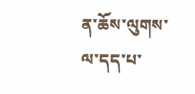ན་ཆོས་ལུགས་ལ་དད་པ་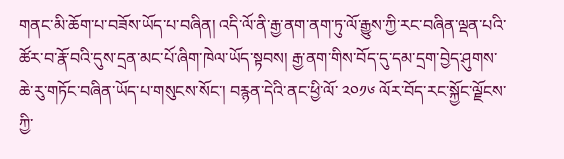གནང་མི་ཆོག་པ་བཟོས་ཡོད་པ་བཞིན། འདི་ལོ་ནི་རྒྱ་ནག་ནག་ཏུ་ལོ་རྒྱུས་ཀྱི་རང་བཞིན་ལྡན་པའི་ཚོར་བ་རྣོ་བའི་དུས་དྲན་མང་པོ་ཞིག་ཁེལ་ཡོད་སྟབས། རྒྱ་ནག་གིས་བོད་དུ་དམ་དྲག་བྱེད་ཤུགས་ཆེ་རུ་གཏོང་བཞིན་ཡོད་པ་གསུངས་སོང་། བརྙན་དེའི་ནང་ཕྱི་ལོ་ ༢༠༡༦ ལོར་བོད་རང་སྐྱོང་ལྗོངས་ཀྱི་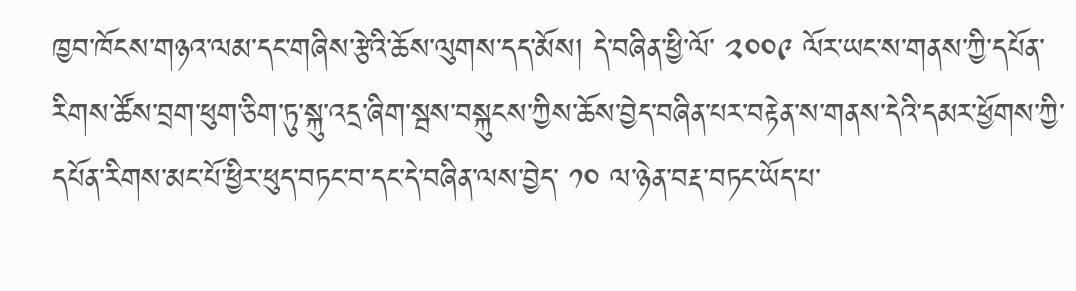ཁྱབ་ཁོངས་གཉའ་ལམ་དང་གཞིས་རྩེའི་ཆོས་ལུགས་དད་མོས། དེ་བཞིན་ཕྱི་ལོ་ ༢༠༠༩ ལོར་ཡང་ས་གནས་ཀྱི་དཔོན་རིགས་ཚོས་བྲག་ཕུག་ཅིག་ཏུ་སྐུ་འདྲ་ཞིག་སྦས་བསྐུངས་ཀྱིས་ཆོས་བྱེད་བཞིན་པར་བརྟེན་ས་གནས་དེའི་དམར་ཕྱོགས་ཀྱི་དཔོན་རིགས་མང་པོ་ཕྱིར་ཕུད་བཏང་བ་དང་དེ་བཞིན་ལས་བྱེད་ ༡༠ ལ་ཉེན་བརྡ་བཏང་ཡོད་པ་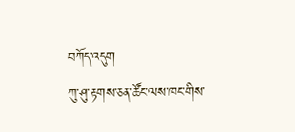བཀོད་འདུག
ཀུ་ཤུ་རྟགས་ཅན་ཚོང་ལས་ཁང་གིས་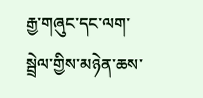རྒྱ་གཞུང་དང་ལག་སྦྲེལ་གྱིས་མཉེན་ཆས་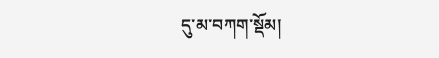དུ་མ་བཀག་སྡོམ།